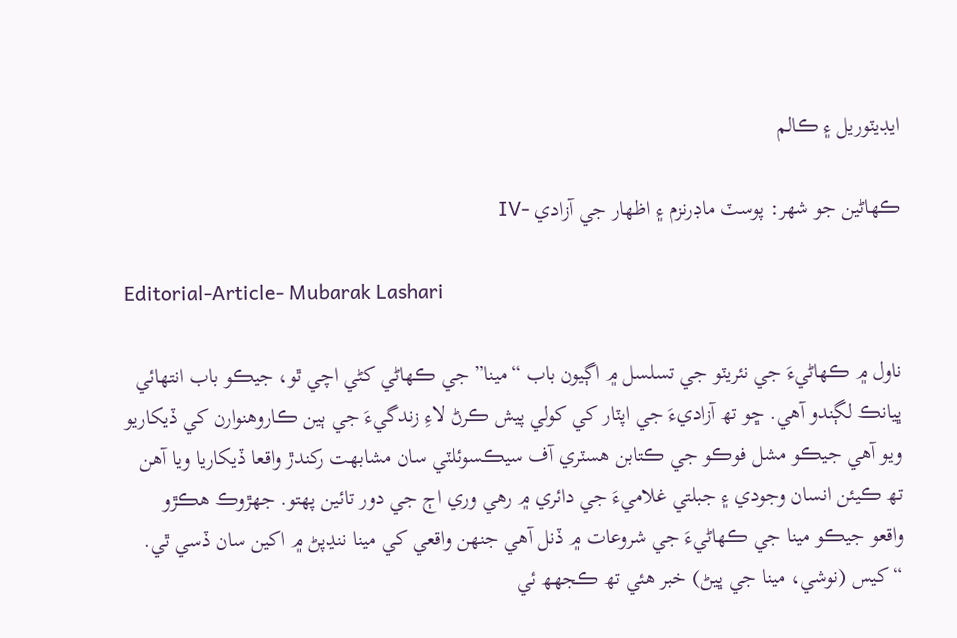ايڊيٽوريل ۽ ڪالم

ڪھاڻين جو شھر: پوسٽ ماڊرنزم ۽ اظھار جي آزادي -IV

Editorial-Article- Mubarak Lashari

ناول ۾ ڪھاڻيءَ جي نئريٽو جي تسلسل ۾ اڳيون باب “مينا” جي ڪھاڻي کڻي اچي ٿو، جيڪو باب انتھائي ڀيانڪ لڳندو آھي. ڇو تھ آزاديءَ جي اپٽار کي کولي پيش ڪرڻ لاءِ زندگيءَ جي ٻين ڪاروھنوارن کي ڏيکاريو ويو آھي جيڪو مشل فوڪو جي ڪتابن ھسٽري آف سيڪسوئلٽي سان مشابھت رکندڙ واقعا ڏيکاريا ويا آھن تھ ڪيئن انسان وجودي ۽ جبلتي غلاميءَ جي دائري ۾ رھي وري اڄ جي دور تائين پھتو. جھڙوڪ ھڪڙو واقعو جيڪو مينا جي ڪھاڻيءَ جي شروعات ۾ ڏنل آھي جنھن واقعي کي مينا ننڍپڻ ۾ اکين سان ڏسي ٿي. “کيس (نوشي، مينا جي ڀيڻ) خبر ھئي تھ ڪجهھ ئي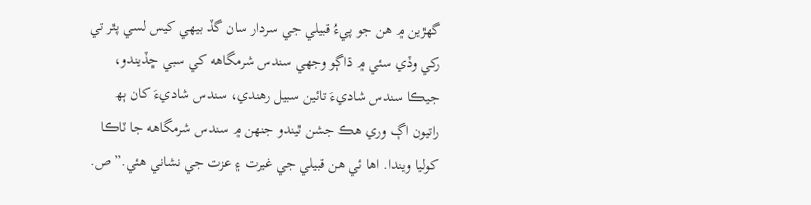گھڙين ۾ ھن جو پيءُ قبيلي جي سردار سان گڏ بيھي کيس لسي پٿر تي رکي وڏي سئي ۾ ڌاڳو وجھي سندس شرمگاهه کي سبي ڇڏيندو، جيڪا سندس شاديءَ تائين سبيل رھندي، سندس شاديءَ کان ٻھ راتيون اڳ وري ھڪ جشن ٿيندو جنھن ۾ سندس شرمگاهه جا ٽاڪا کوليا ويندا. اھا ئي ھن قبيلي جي غيرت ۽ عزت جي نشاني ھئي.” ص.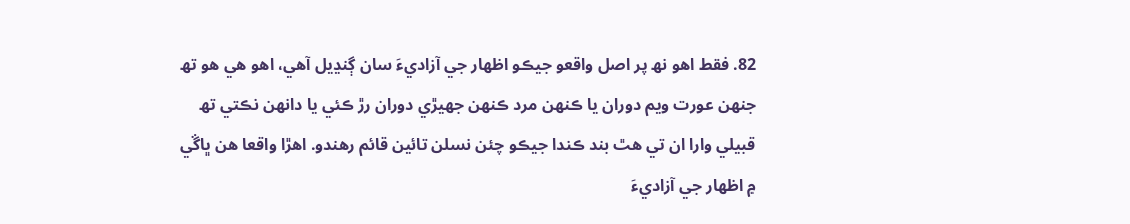82. فقط اھو نھ پر اصل واقعو جيڪو اظھار جي آزاديءَ سان ڳنڍيل آھي، اھو ھي ھو تھ جنهن عورت ويم دوران يا ڪنهن مرد ڪنھن جھيڙي دوران رڙ ڪئي يا دانھن نڪتي تھ قبيلي وارا ان تي ھٿ بند ڪندا جيڪو چئن نسلن تائين قائم رھندو. اھڙا واقعا ھن ڀاڱي ۾ اظھار جي آزاديءَ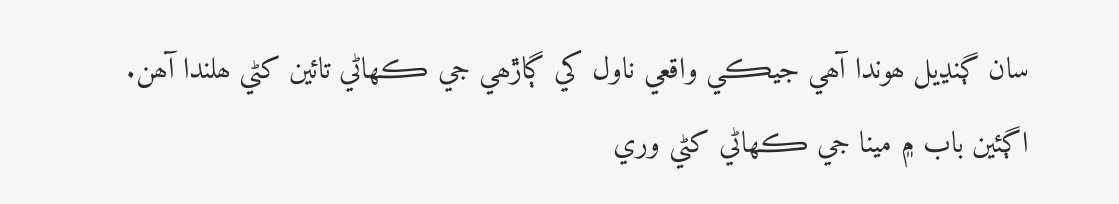سان ڳنڍيل ھوندا آھي جيڪي واقعي ناول کي ڳاڙھي جي ڪھاڻي تائين کڻي ھلندا آھن.
اڳئين باب ۾ مينا جي ڪھاڻي کڻي وري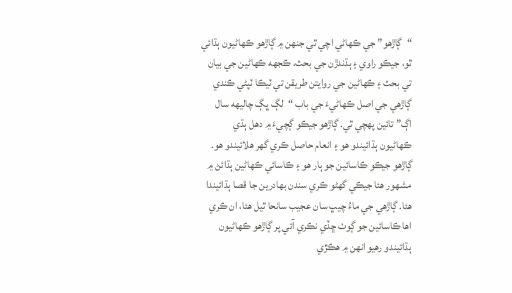“ڳاڙھو” جي ڪھاڻي اچي ٿي جنھن ۾ ڳاڙھو ڪھاڻيون ٻڌائي ٿو، جيڪو راوي ۽ ٻڌندڙن جي بحث، ڪجھه ڪھاڻين جي بيان تي بحث ۽ ڪھاڻين جي روايتن طريقن تي ٽيڪا ٽپڻي ڪندي ڳاڙھي جي اصل ڪھاڻيءَ جي باب “لڳ ڀڳ چاليھه سال اڳ” تائين پھچي ٿي. ڳاڙھو جيڪو ڳچيءَ ۾ دھل ٻڌي ڪھاڻيون ٻڌائيندو ھو ۽ انعام حاصل ڪري گھر ھلائيندو ھو. ڳاڙھو جيڪو ڪاسائين جو ٻار ھو ۽ ڪاسائي ڪھاڻين ٻڌائڻ ۾ مشھور ھئا جيڪي گھڻو ڪري سندن بھادرين جا قصا ٻڌائيندا ھئا. ڳاڙھي جي ماءُ چيڀ سان عجيب سانحا ٿيل ھئا، ان ڪري اھا ڪاسائين جو ڳوٺ ڇڏي نڪري آئي پر ڳاڙھو ڪھاڻيون ٻڌائيندو رھيو انھن ۾ ھڪڙي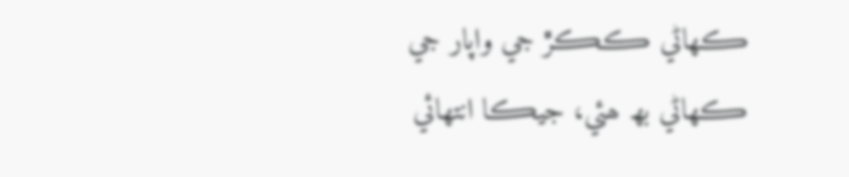ڪھاڻي ڪڪڙ جي واپار جي ڪھاڻي بھ ھئي، جيڪا انتھائي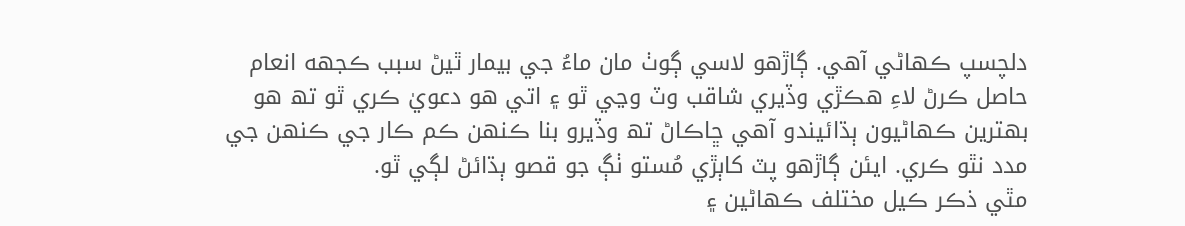دلچسپ ڪھاڻي آھي. ڳاڙھو لاسي ڳوٺ مان ماءُ جي بيمار ٿيڻ سبب ڪجھه انعام حاصل ڪرڻ لاءِ ھڪڙي وڏيري شاقب وٽ وڃي ٿو ۽ اتي ھو دعويٰ ڪري ٿو تھ ھو بھترين ڪھاڻيون ٻڌائيندو آھي ڇاڪاڻ تھ وڏيرو بنا ڪنھن ڪم ڪار جي ڪنھن جي مدد نٿو ڪري. ايئن ڳاڙھو پٽ کاٻڙي مُستو ٺڳ جو قصو ٻڌائڻ لڳي ٿو.
مٿي ذڪر ڪيل مختلف ڪھاڻين ۽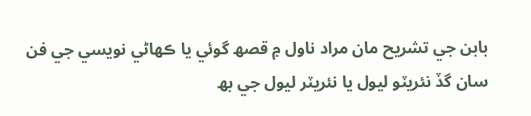بابن جي تشريح مان مراد ناول ۾ قصھ گوئي يا ڪھاڻي نويسي جي فن سان گڏ نئريٽو ليول يا نئريٽر ليول جي بھ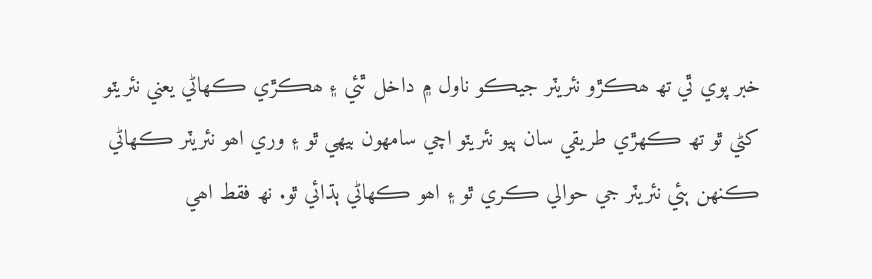خبر پوي ٿي تھ ھڪڙو نئريٽر جيڪو ناول ۾ داخل ٿئي ۽ ھڪڙي ڪھاڻي يعني نئريٽو کڻي ٿو تھ ڪھڙي طريقي سان ٻيو نئريٽو اچي سامھون بيھي ٿو ۽ وري اھو نئريٽر ڪھاڻي ڪنھن ٻئي نئريٽر جي حوالي ڪري ٿو ۽ اھو ڪھاڻي ٻڌائي ٿو. نھ فقط اھي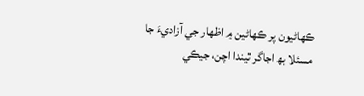ڪھاڻيون پر ڪھاڻين ۾ اظھار جي آزاديءَ جا مسئلا بھ اجاگر ٿيندا اچن، جيڪي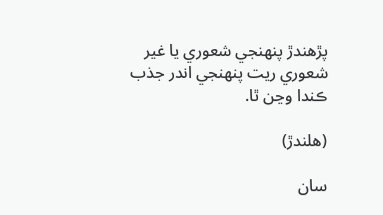پڙھندڙ پنھنجي شعوري يا غير شعوري ريت پنھنجي اندر جذب ڪندا وڃن ٿا.

(هلندڙ)

سان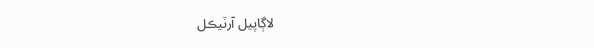لاڳاپيل آرٽيڪل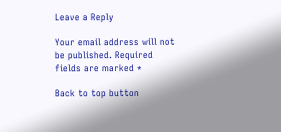Leave a Reply

Your email address will not be published. Required fields are marked *

Back to top button